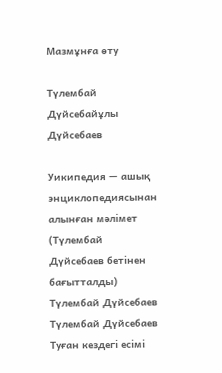Мазмұнға өту

Түлембай Дүйсебайұлы Дүйсебаев

Уикипедия — ашық энциклопедиясынан алынған мәлімет
(Түлембай Дүйсебаев бетінен бағытталды)
Түлембай Дүйсебаев
Түлембай Дүйсебаев
Туған кездегі есімі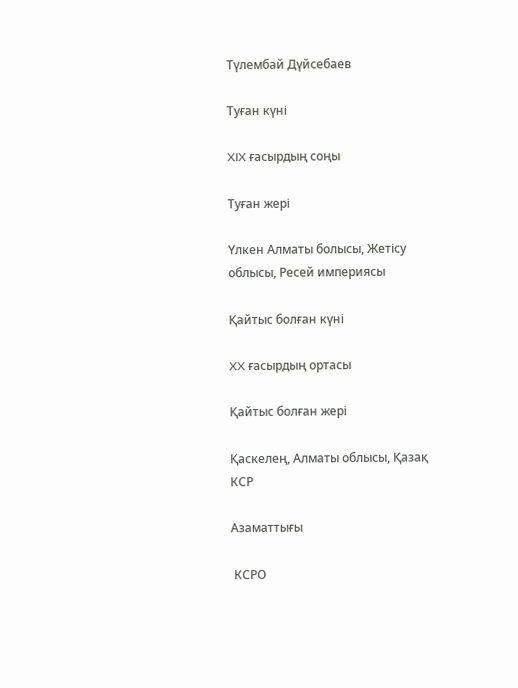Түлембай Дүйсебаев

Туған күні

XIX ғасырдың соңы

Туған жері

Үлкен Алматы болысы, Жетісу облысы, Ресей империясы

Қайтыс болған күні

XX ғасырдың ортасы

Қайтыс болған жері

Қаскелең, Алматы облысы, Қазақ КСР

Азаматтығы

 КСРО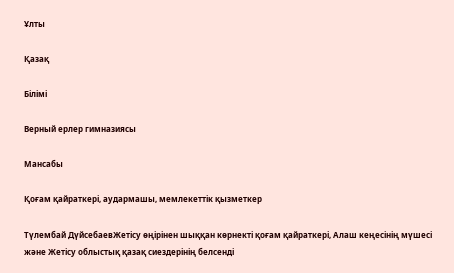Ұлты

Қазақ

Білімі

Верный ерлер гимназиясы

Мансабы

Қоғам қайраткері, аудармашы, мемлекеттік қызметкер

Түлембай ДүйсебаевЖетісу өңірінен шыққан көрнекті қоғам қайраткері, Алаш кеңесінің мүшесі және Жетісу облыстық қазақ сиездерінің белсенді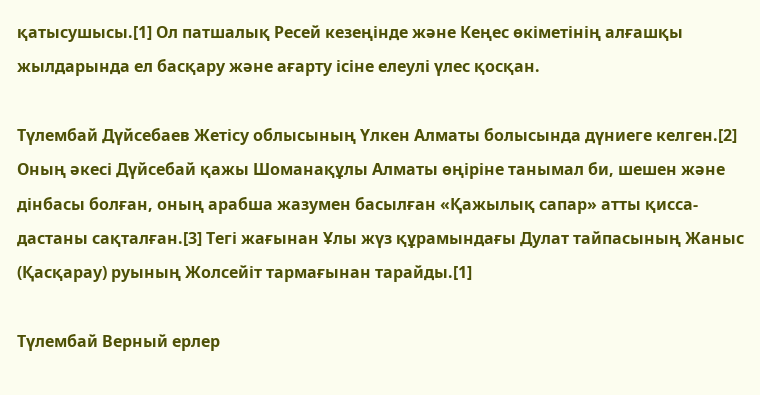қатысушысы.[1] Ол патшалық Ресей кезеңінде және Кеңес өкіметінің алғашқы жылдарында ел басқару және ағарту ісіне елеулі үлес қосқан.

Түлембай Дүйсебаев Жетісу облысының Үлкен Алматы болысында дүниеге келген.[2] Оның әкесі Дүйсебай қажы Шоманақұлы Алматы өңіріне танымал би, шешен және дінбасы болған, оның арабша жазумен басылған «Қажылық сапар» атты қисса-дастаны сақталған.[3] Тегі жағынан Ұлы жүз құрамындағы Дулат тайпасының Жаныс (Қасқарау) руының Жолсейіт тармағынан тарайды.[1]

Түлембай Верный ерлер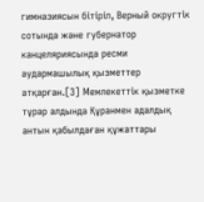гимназиясын бітіріп, Верный округтік сотында және губернатор канцеляриясында ресми аудармашылық қызметтер атқарған.[3] Мемлекеттік қызметке тұрар алдында Құранмен адалдық антын қабылдаған құжаттары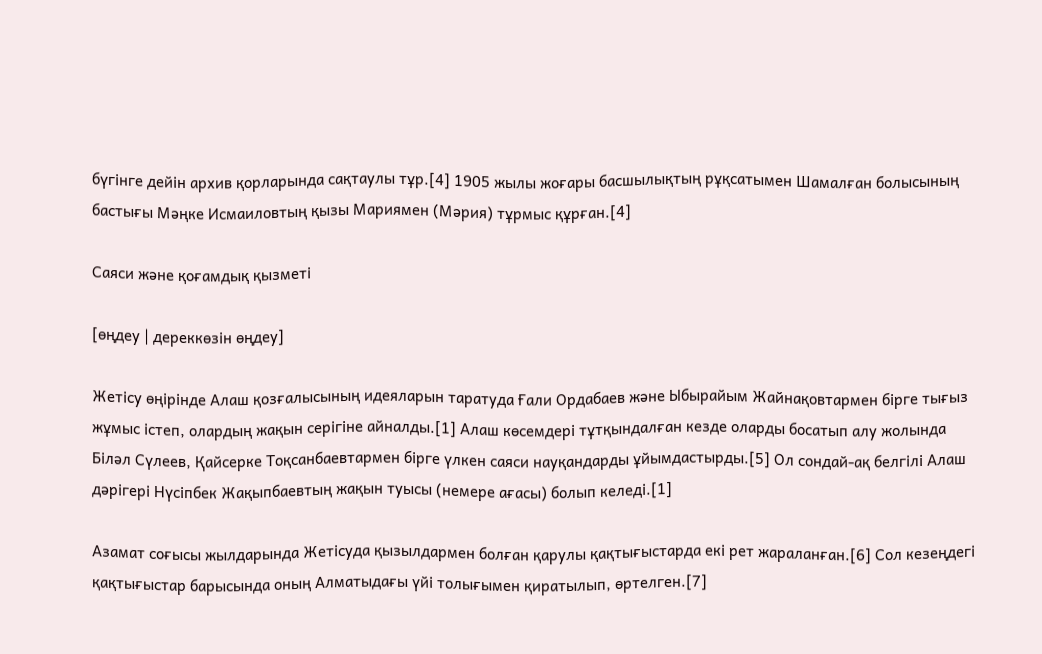бүгінге дейін архив қорларында сақтаулы тұр.[4] 1905 жылы жоғары басшылықтың рұқсатымен Шамалған болысының бастығы Мәңке Исмаиловтың қызы Мариямен (Мәрия) тұрмыс құрған.[4]

Саяси және қоғамдық қызметі

[өңдеу | дереккөзін өңдеу]

Жетісу өңірінде Алаш қозғалысының идеяларын таратуда Ғали Ордабаев және Ыбырайым Жайнақовтармен бірге тығыз жұмыс істеп, олардың жақын серігіне айналды.[1] Алаш көсемдері тұтқындалған кезде оларды босатып алу жолында Біләл Сүлеев, Қайсерке Тоқсанбаевтармен бірге үлкен саяси науқандарды ұйымдастырды.[5] Ол сондай-ақ белгілі Алаш дәрігері Нүсіпбек Жақыпбаевтың жақын туысы (немере ағасы) болып келеді.[1]

Азамат соғысы жылдарында Жетісуда қызылдармен болған қарулы қақтығыстарда екі рет жараланған.[6] Сол кезеңдегі қақтығыстар барысында оның Алматыдағы үйі толығымен қиратылып, өртелген.[7]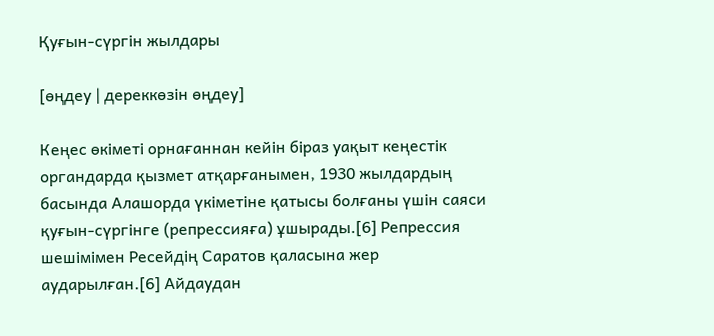Қуғын-сүргін жылдары

[өңдеу | дереккөзін өңдеу]

Кеңес өкіметі орнағаннан кейін біраз уақыт кеңестік органдарда қызмет атқарғанымен, 1930 жылдардың басында Алашорда үкіметіне қатысы болғаны үшін саяси қуғын-сүргінге (репрессияға) ұшырады.[6] Репрессия шешімімен Ресейдің Саратов қаласына жер аударылған.[6] Айдаудан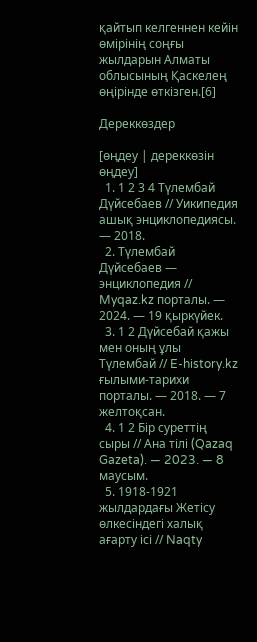қайтып келгеннен кейін өмірінің соңғы жылдарын Алматы облысының Қаскелең өңірінде өткізген.[6]

Дереккөздер

[өңдеу | дереккөзін өңдеу]
  1. 1 2 3 4 Түлембай Дүйсебаев // Уикипедия ашық энциклопедиясы. — 2018.
  2. Түлембай Дүйсебаев — энциклопедия // Myqaz.kz порталы. — 2024. — 19 қыркүйек.
  3. 1 2 Дүйсебай қажы мен оның ұлы Түлембай // E-history.kz ғылыми-тарихи порталы. — 2018. — 7 желтоқсан.
  4. 1 2 Бір суреттің сыры // Ана тілі (Qazaq Gazeta). — 2023. — 8 маусым.
  5. 1918-1921 жылдардағы Жетісу өлкесіндегі халық ағарту ісі // Naqty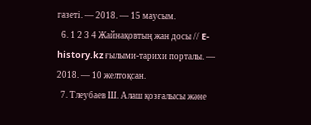газеті. — 2018. — 15 маусым.
  6. 1 2 3 4 Жайнақовтың жан досы // E-history.kz ғылыми-тарихи порталы. — 2018. — 10 желтоқсан.
  7. Тлеубаев Ш. Алаш қозғалысы және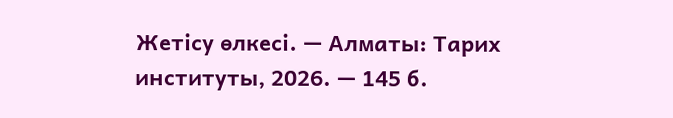Жетісу өлкесі. — Алматы: Тарих институты, 2026. — 145 б.